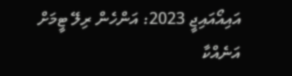އައިއޯއައިޖީ 2023: އަންހެން ރިލޭ ޓީމަށް އަނެއްކާ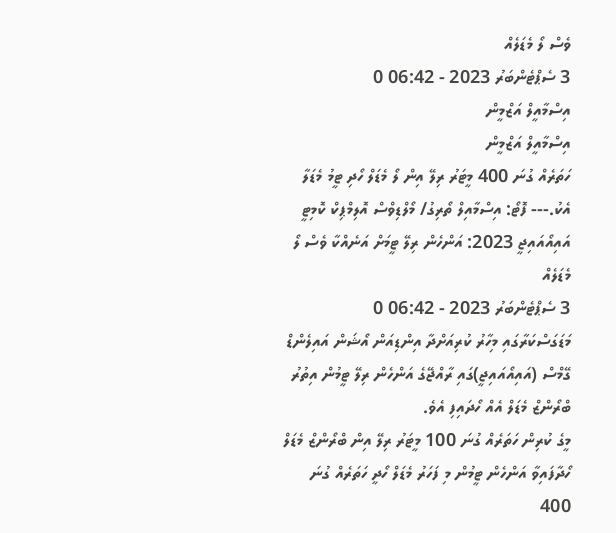ވެސް ލޯ މެޑަލެއް
3 ސެޕްޓެންބަރު 2023 - 06:42 0
އިސްމާއީލް އަޒްމީން
އިސްމާއީލް އަޒްމީން
ހަތަރެއް ގުނަ 400 މީޓަރު ރިލޭ އިން ލޯ މެޑަލް ހޯދި ޓީމު މެޑަލާ އެކު.--- ފޮޓޯ: އިސްމާއިލް ތޯރިގު/ މޯލްޑިވްސް އޮލިމްޕިކް ކޮމިޓީ
އައިއޯއައިޖީ 2023: އަންހެން ރިލޭ ޓީމަށް އަނެއްކާ ވެސް ލޯ މެޑަލެއް
3 ސެޕްޓެންބަރު 2023 - 06:42 0
މަޑަގަސްކަރާގައި މިހާރު ކުރިއަށްދާ އިންޑިއަން އޯޝަން އައިލެންޑް ގޭމްސް (އައިއޯއައިޖީ)ގައި ރާއްޖޭގެ އަންހެން ރިލޭ ޓީމުން އިތުރު ބްރޯންޒް މެޑަލް އެއް ހޯދައިފި އެވެ.
މީގެ ކުރިން ހަތަރެއް ގުނަ 100 މީޓަރު ރިލޭ އިން ބްރޯންޒް މެޑަލް ހޯދާފައިވާ އަންހެން ޓީމުން މި ފަހަރު މެޑަލް ހޯދީ ހަތަރެއް ގުނަ 400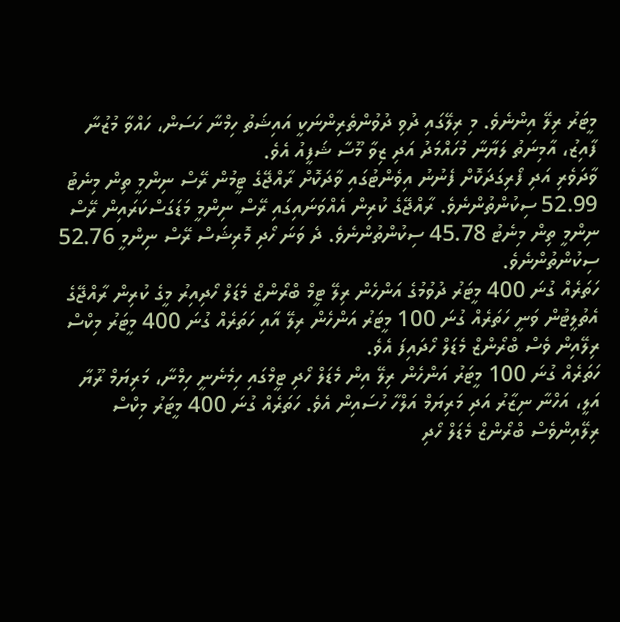މީޓަރު ރިލޭ އިންނެވެ. މި ރިލޭގައި ދުވި ދުވުންތެރިންނަކީ އައިޝަތު ހިމްނާ ހަސަން، ހައްވާ މުޒުނާ ފާއިޒު، އާމިނަތު ލަޔާނާ މުހައްމަދު އަދި ޒިވާ މޫސާ ޝަފީއު އެވެ.
ވާދަވެރި އަދި ފޯރިގަދަކޮށް ފެނުނު އިވެންޓުގައި ވާދަކޮށް ރާއްޖޭގެ ޓީމުން ރޭސް ނިންމީ ތިން މިނެޓު 52.99 ސިކުންތުންނެވެ. ރާއްޖޭގެ ކުރިން އެއްވަނައިގައި ރޭސް ނިންމީ މަޑަގަސްކަރައިން ރޭސް ނިންމީ ތިން މިނެޓު 45.78 ސިކުންތުންނެވެ. ދެ ވަނަ ހޯދި މޮރިޝަސް ރޭސް ނިންމީ 52.76 ސިކުންތުންނެވެ.
ހަތަރެއް ގުނަ 400 މީޓަރު ދުވުމުގެ އަންހެން ރިލޭ ޓީމް ބްރޯންޒް މެޑަލް ހޯދިއިރު މީގެ ކުރިން ރާއްޖޭގެ އެތުލީޓުން ވަނީ ހަތަރެއް ގުނަ 100 މީޓަރު އަންހެން ރިލޭ އާއި ހަތަރެއް ގުނަ 400 މީޓަރު މިކްސް ރިލޭއިން ވެސް ބްރޯންޒް މެޑަލް ހޯދައިފަ އެވެ.
ހަތަރެއް ގުނަ 100 މީޓަރު އަންހެން ރިލޭ އިން މެޑަލް ހޯދި ޓީމްގައި ހިމެނެނީ ހިމްނާ، މަރިޔަމް ރޫޔާ އަލީ، އަހްނާ ނިޒާރު އަދި މަރިޔަމް އަލްހާ ހުސައިން އެވެ. ހަތަރެއް ގުނަ 400 މީޓަރު މިކްސް ރިލޭއިންވެސް ބްރޯންޒް މެޑަލް ހޯދި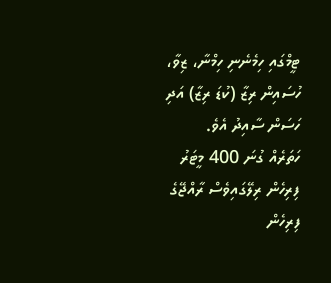ޓީމްގައި ހިމެނެނި ހިމްނާ، ޒިވާ، ހުސައިން ރިޒާ (ކުޑަ ރިޒާ) އަދި ހަސަން ސާއިދު އެވެ.
ހަތަރެއް ގުނަ 400 މީޓަރު ފިރިހެން ރިލޭގައިވެސް ރާއްޖޭގެ ފިރިހެން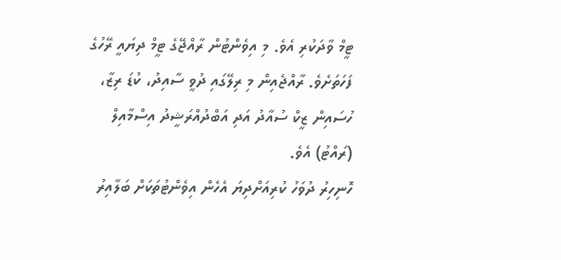ޓީމް ވާދަކުރި އެވެ. މި އިވެންޓުން ރާއްޖޭގެ ޓީމް ދިޔައީ ރޭހުގެ ފަހަތަށެވެ. ރާއްޖެއިން މި ރިލޭގައި ދުވީ ސާއިދު، ކުޑަ ރިޒާ، ހުސައިން ޒީކް ސުއާދު އަދި އަބްދުއްރަޝީދު އިސްމާއިލް (ރައްޓު) އެވެ.
ހޮނިހިރު ދުވަހު ކުރިއަށްދިޔަ އެހެން އިވެންޓުތަކަށް ބަލާއިރު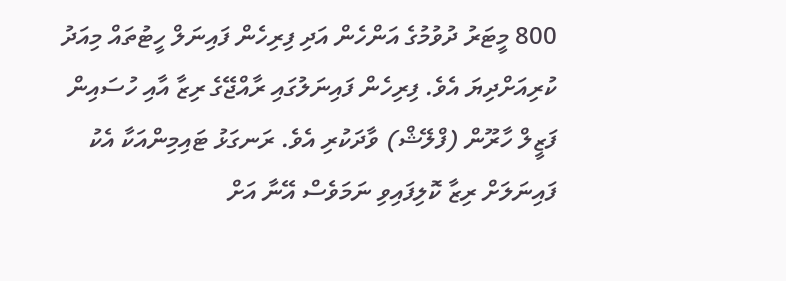800 މީޓަރު ދުވުމުގެ އަންހެން އަދި ފިރިހެން ފައިނަލް ހީޓުތައް މިއަދު ކުރިއަށްދިޔަ އެވެ. ފިރިހެން ފައިނަލުގައި ރާއްޖޭގެ ރިޒާ އާއި ހުސައިން ފަޒީލް ހާރޫން (ފްލޭޝް) ވާދަކުރި އެވެ. ރަނގަޅު ޓައިމިންއަކާ އެކު ފައިނަލަށް ރިޒާ ކޮލިފައިވި ނަމަވެސް އޭނާ އަށް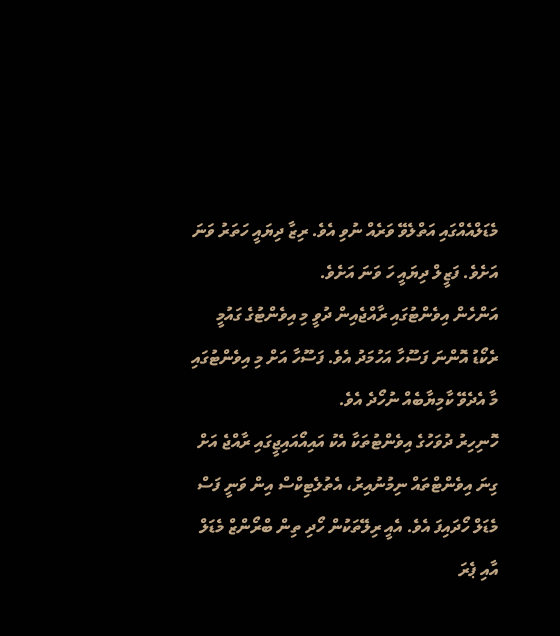މެޑަލްއެއްގައި އަތްލެވޭ ވަރެއް ނުވި އެވެ. ރިޒާ ދިޔައީ ހަތަރު ވަނަ އަށެވެ. ފަޒީލް ދިޔައީ ހަ ވަނަ އަށެވެ.
އަންހެން އިވެންޓުގައި ރާއްޖެއިން ދުވީ މި އިވެންޓުގެ ގައުމީ ރެކޯޑު އޮންނަ ފަސޫހާ އަހުމަދު އެވެ. ފަސޫހާ އަށް މި އިވެންޓުގައި މާ އެދެވޭ ކާމިޔާބެއް ނުހޯދެ އެވެ.
ހޮނިހިރު ދުވަހުގެ އިވެންޓުތަކާ އެކު އައިއޯއައިޖީގައި ރާއްޖެ އަށް ގިނަ އިވެންޓްތައް ނިމުނުއިރު، އެތުލެޓިކްސް އިން ވަނީ ފަސް މެޑަލް ހޯދައިފަ އެވެ. އެއީ ރިލޭތަކުން ހޯދި ތިން ބްރޯންޒް މެޑަލް އާއި ޕެރަ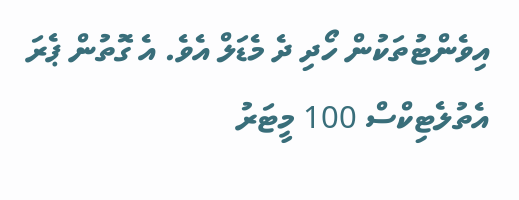އިވެންޓުތަކުން ހޯދި ދެ މެޑަލް އެވެ. އެ ގޮތުން ޕެރަ އެތުލެޓިކްސް 100 މީޓަރު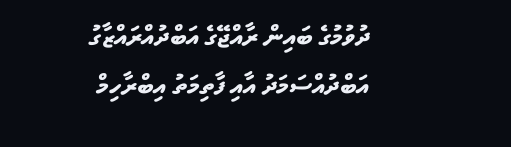ދުވުމުގެ ބައިން ރާއްޖޭގެ އަބްދުއްރައްޒާގު އަބްދުއްސަމަދު އާއި ފާތިމަތު އިބްރާހިމް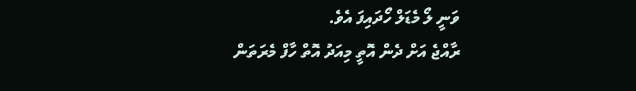ވަނީ ލޯ މެޑަލް ހޯދައިފަ އެވެ.
ރާއްޖެ އަށް ދެން އޮތީ މިއަދު އޮތް ހާފް މެރަތަން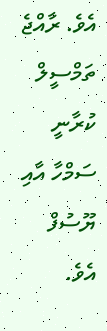އެވެ. ރާއްޖެ ތަމްސީލް ކުރާނީ ސަމްހާ އާއި ޔޫސުފް އެވެ.